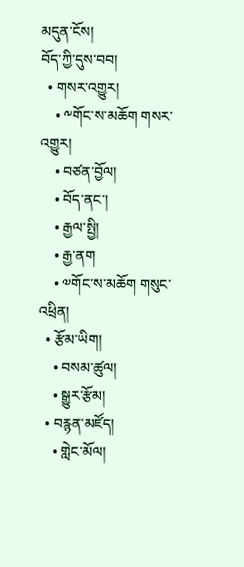མདུན་ངོས།
བོད་ཀྱི་དུས་བབ།
  • གསར་འགྱུར།
    • ༸གོང་ས་མཆོག གསར་འགྱུར།
    • བཙན་བྱོལ།
    • བོད་ནང་།
    • རྒྱལ་སྤྱི།
    • རྒྱ་ནག
    • ༧གོང་ས་མཆོག གསུང་འཕྲིན།
  • རྩོམ་ཡིག།
    • བསམ་ཚུལ།
    • སྒྱུར་རྩོམ།
  • བརྙན་མཛོད།
    • གླེང་མོལ།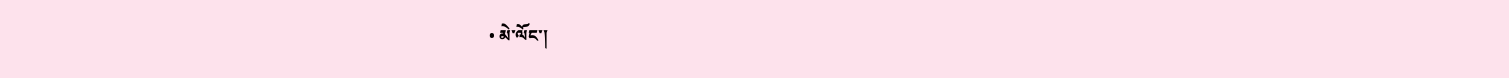• མེ་ལོང་།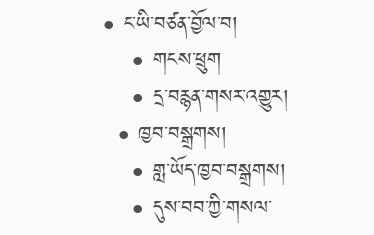• ང་ཡི་བཙན་བྱོལ་བ།
    • གངས་ཕྲུག
    • དྲ་བརྙན་གསར་འགྱུར།
  • ཁྱབ་བསྒྲགས།
    • གླ་ཡོད་ཁྱབ་བསྒྲགས།
    • དུས་བབ་ཀྱི་གསལ་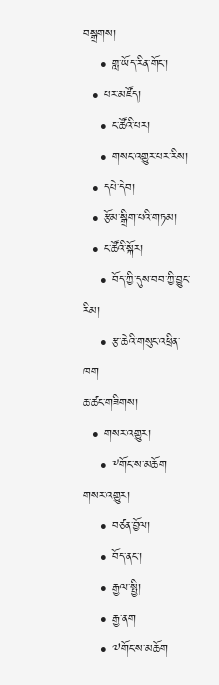བསྒྲགས།
    • གླ་ཡོད་རིན་གོང་།
  • པར་མཛོད།
    • ང་ཚོའི་པར།
    • གསང་འགྱུར་པར་རིས།
  • དཔེ་དེབ།
  • རྩོམ་སྒྲིག་པའི་གཏམ།
  • ང་ཚོའི་སྐོར།
    • བོད་ཀྱི་དུས་བབ་ཀྱི་བྱུང་རིམ།
    • རྩ་ཆེའི་གསུང་འཕྲིན་ཁག
ཆ་ཚང་གཟིགས།
  • གསར་འགྱུར།
    • ༸གོང་ས་མཆོག གསར་འགྱུར།
    • བཙན་བྱོལ།
    • བོད་ནང་།
    • རྒྱལ་སྤྱི།
    • རྒྱ་ནག
    • ༧གོང་ས་མཆོག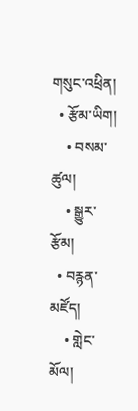གསུང་འཕྲིན།
  • རྩོམ་ཡིག།
    • བསམ་ཚུལ།
    • སྒྱུར་རྩོམ།
  • བརྙན་མཛོད།
    • གླེང་མོལ།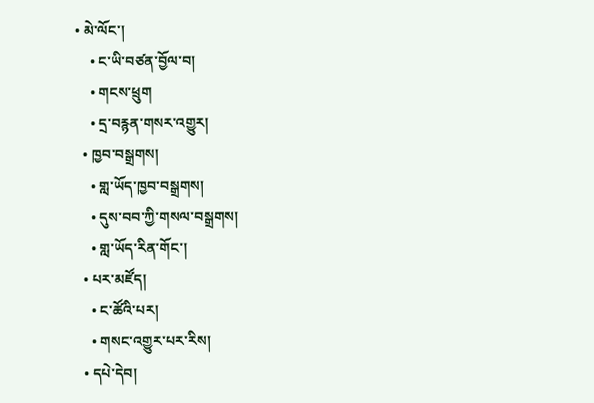• མེ་ལོང་།
    • ང་ཡི་བཙན་བྱོལ་བ།
    • གངས་ཕྲུག
    • དྲ་བརྙན་གསར་འགྱུར།
  • ཁྱབ་བསྒྲགས།
    • གླ་ཡོད་ཁྱབ་བསྒྲགས།
    • དུས་བབ་ཀྱི་གསལ་བསྒྲགས།
    • གླ་ཡོད་རིན་གོང་།
  • པར་མཛོད།
    • ང་ཚོའི་པར།
    • གསང་འགྱུར་པར་རིས།
  • དཔེ་དེབ།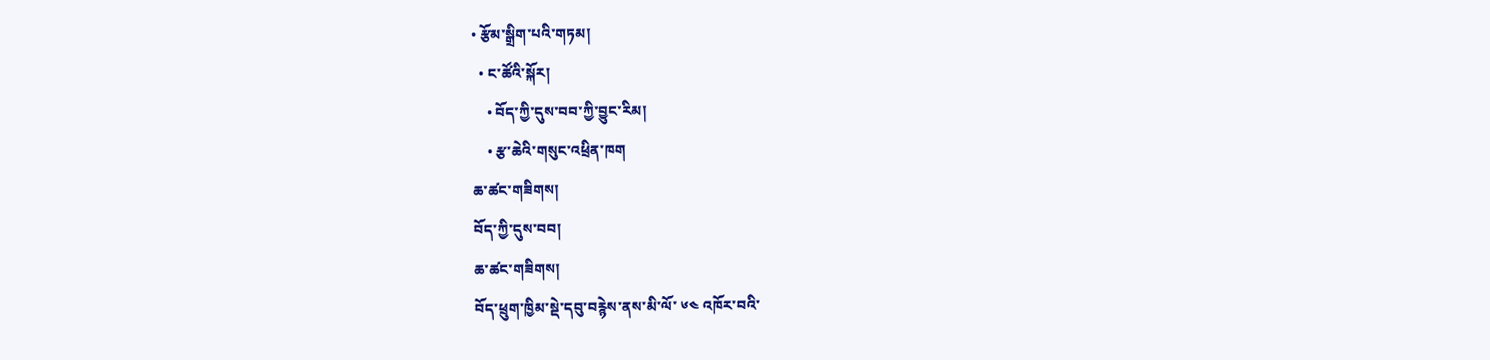• རྩོམ་སྒྲིག་པའི་གཏམ།
  • ང་ཚོའི་སྐོར།
    • བོད་ཀྱི་དུས་བབ་ཀྱི་བྱུང་རིམ།
    • རྩ་ཆེའི་གསུང་འཕྲིན་ཁག
ཆ་ཚང་གཟིགས།
བོད་ཀྱི་དུས་བབ།
ཆ་ཚང་གཟིགས།
བོད་ཕྲུག་ཁྱིམ་སྡེ་དབུ་བརྙེས་ནས་མི་ལོ་ ༦༤ འཁོར་བའི་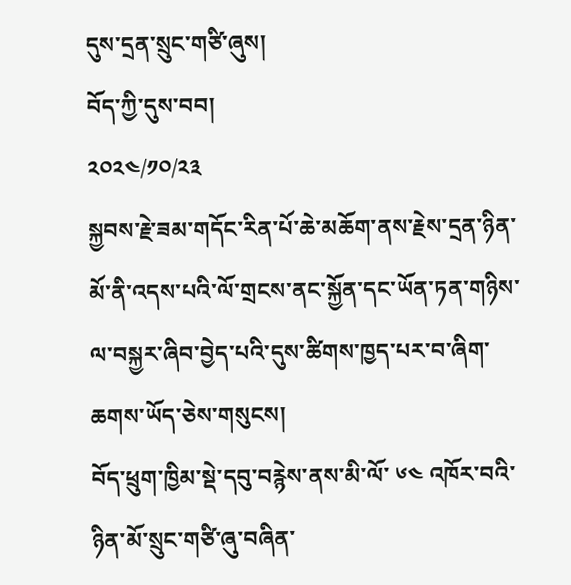དུས་དྲན་སྲུང་གཙི་ཞུས།
བོད་ཀྱི་དུས་བབ།
༢༠༢༤/༡༠/༢༣
སྐྱབས་རྗེ་ཟམ་གདོང་རིན་པོ་ཆེ་མཆོག་ནས་རྗེས་དྲན་ཉིན་མོ་ནི་འདས་པའི་ལོ་གྲངས་ནང་སྐྱོན་དང་ཡོན་ཏན་གཉིས་ལ་བསྐྱར་ཞིབ་བྱེད་པའི་དུས་ཚིགས་ཁྱད་པར་བ་ཞིག་ཆགས་ཡོད་ཅེས་གསུངས།
བོད་ཕྲུག་ཁྱིམ་སྡེ་དབུ་བརྙེས་ནས་མི་ལོ་ ༦༤ འཁོར་བའི་ཉིན་མོ་སྲུང་གཙི་ཞུ་བཞིན་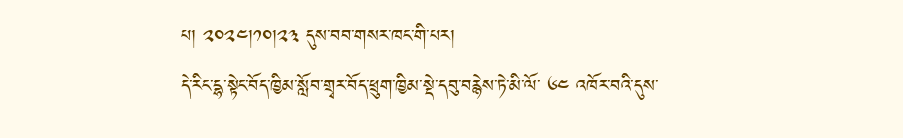པ། ༢༠༢༤།༡༠།༢༣ དུས་བབ་གསར་ཁང་གི་པར།
དེ་རིང་དྷ་སྟེང་བོད་ཁྱིམ་སློབ་གྲྭར་བོད་ཕྲུག་ཁྱིམ་སྡེ་དབུ་བརྙེས་ཏེ་མི་ལོ་ ༦༤ འཁོར་བའི་དུས་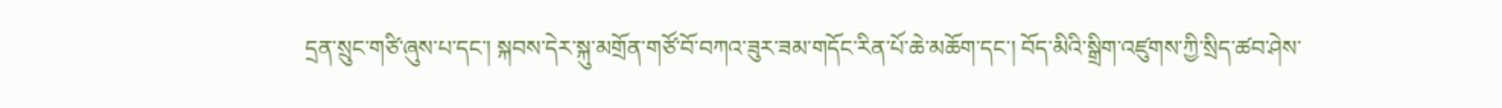དྲན་སྲུང་གཙི་ཞུས་པ་དང་། སྐབས་དེར་སྐུ་མགྲོན་གཙོ་བོ་བཀའ་ཟུར་ཟམ་གདོང་རིན་པོ་ཆེ་མཆོག་དང་། བོད་མིའི་སྒྲིག་འཛུགས་ཀྱི་སྲིད་ཚབ་ཤེས་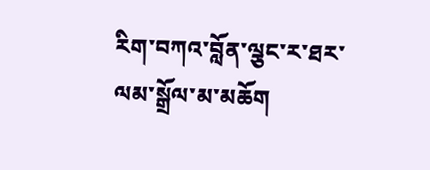རིག་བཀའ་བློན་ལྕང་ར་ཐར་ལམ་སྒྲོལ་མ་མཆོག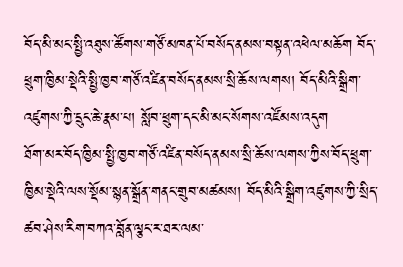བོད་མི་མང་སྤྱི་འཐུས་ཚོགས་གཙོ་མཁན་པོ་བསོད་ནམས་བསྟན་འཕེལ་མཆོག བོད་ཕྲུག་ཁྱིམ་སྡེའི་སྤྱི་ཁྱབ་གཙོ་འཛིན་བསོད་ནམས་སྲི་ཆོས་ལགས། བོད་མིའི་སྒྲིག་འཛུགས་ཀྱི་དྲུང་ཆེ་རྣམ་པ། སློབ་ཕྲུག་དང་མི་མང་སོགས་འཛོམས་འདུག
ཐོག་མར་བོད་ཁྱིམ་སྤྱི་ཁྱབ་གཙོ་འཛིན་བསོད་ནམས་སྲི་ཆོས་ལགས་ཀྱིས་བོད་ཕྲུག་ཁྱིམ་སྡེའི་ལས་སྡོམ་སྙན་སྒྲོན་གནང་གྲུབ་མཚམས། བོད་མིའི་སྒྲིག་འཛུགས་ཀྱི་སྲིད་ཚབ་ཤེས་རིག་བཀའ་བློན་ལྕང་ར་ཐར་ལམ་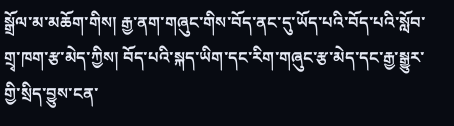སྒྲོལ་མ་མཆོག་གིས། རྒྱ་ནག་གཞུང་གིས་བོད་ནང་དུ་ཡོད་པའི་བོད་པའི་སློབ་གྲྭ་ཁག་རྩ་མེད་ཀྱིས། བོད་པའི་སྐད་ཡིག་དང་རིག་གཞུང་རྩ་མེད་དང་རྒྱ་སྒྱུར་གྱི་སྲིད་བྱུས་ངན་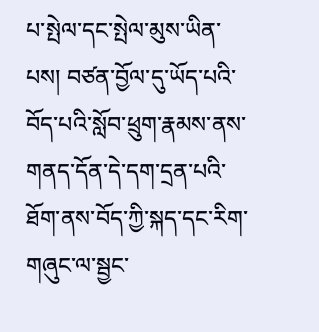པ་སྤེལ་དང་སྤེལ་མུས་ཡིན་པས། བཙན་བྱོལ་དུ་ཡོད་པའི་བོད་པའི་སློབ་ཕྲུག་རྣམས་ནས་གནད་དོན་དེ་དག་དྲན་པའི་ཐོག་ནས་བོད་ཀྱི་སྐད་དང་རིག་གཞུང་ལ་སྦྱང་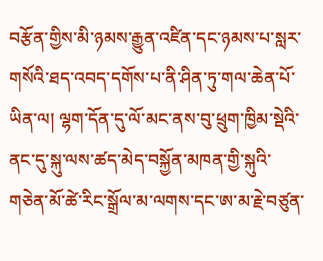བརྩོན་གྱིས་མི་ཉམས་རྒྱུན་འཛིན་དང་ཉམས་པ་སླར་གསོའི་ཐད་འབད་དགོས་པ་ནི་ཤིན་ཏུ་གལ་ཆེན་པོ་ཡིན་ལ། ལྷག་དོན་དུ་ལོ་མང་ནས་བུ་ཕྲུག་ཁྱིམ་སྡེའི་ནང་དུ་སྐུ་ལས་ཚད་མེད་བསྐྱོན་མཁན་གྱི་སྐུའི་གཅེན་མོ་ཚེ་རིང་སྒྲོལ་མ་ལགས་དང་ཨ་མ་རྗེ་བཙུན་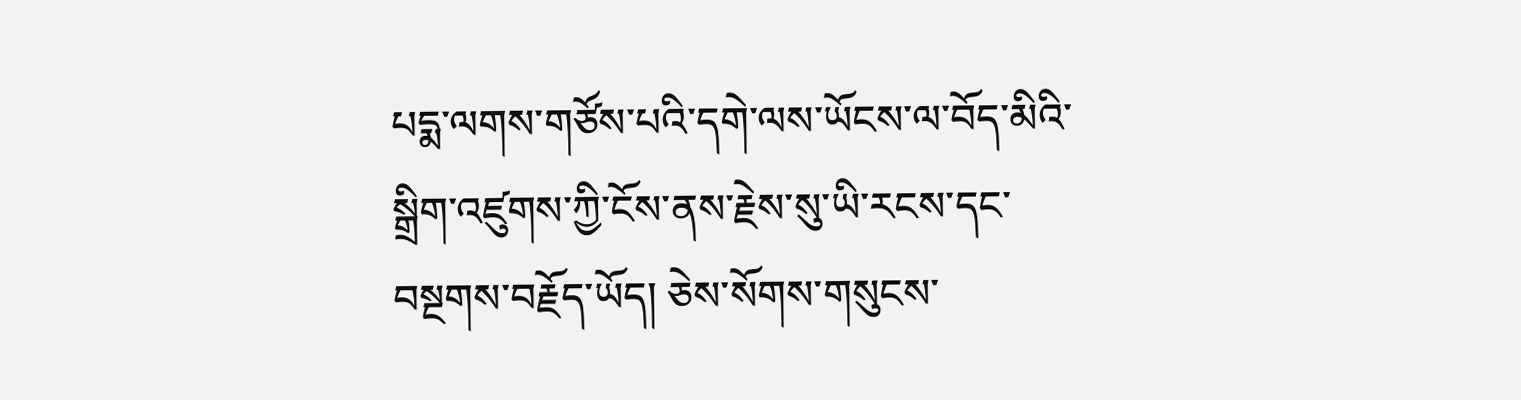པདྨ་ལགས་གཙོས་པའི་དགེ་ལས་ཡོངས་ལ་བོད་མིའི་སྒྲིག་འཛུགས་ཀྱི་ངོས་ནས་རྗེས་སུ་ཡི་རངས་དང་བསྔགས་བརྗོད་ཡོད། ཅེས་སོགས་གསུངས་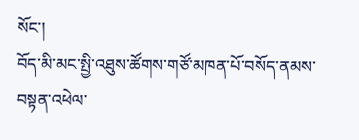སོང་།
བོད་མི་མང་སྤྱི་འཐུས་ཚོགས་གཙོ་མཁན་པོ་བསོད་ནམས་བསྟན་འཕེལ་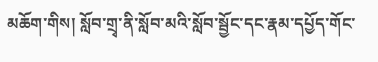མཆོག་གིས། སློབ་གྲྭ་ནི་སློབ་མའི་སློབ་སྦྱོང་དང་རྣམ་དཔྱོད་གོང་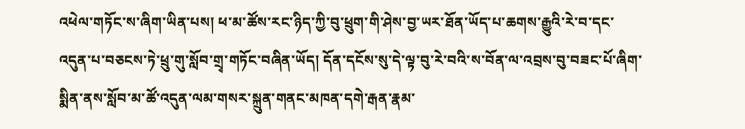འཕེལ་གཏོང་ས་ཞིག་ཡིན་པས། ཕ་མ་ཚོས་རང་ཉིད་ཀྱི་བུ་ཕྲུག་གི་ཤེས་བྱ་ཡར་ཐོན་ཡོད་པ་ཆགས་རྒྱུའི་རེ་བ་དང་འདུན་པ་བཅངས་ཏེ་ཕྲུ་གུ་སློབ་གྲྭ་གཏོང་བཞིན་ཡོད། དོན་དངོས་སུ་དེ་ལྟ་བུ་རེ་བའི་ས་བོན་ལ་འབྲས་བུ་བཟང་པོ་ཞིག་སྨིན་ནས་སློབ་མ་ཚོ་འདུན་ལམ་གསར་སྐྲུན་གནང་མཁན་དགེ་རྒན་རྣམ་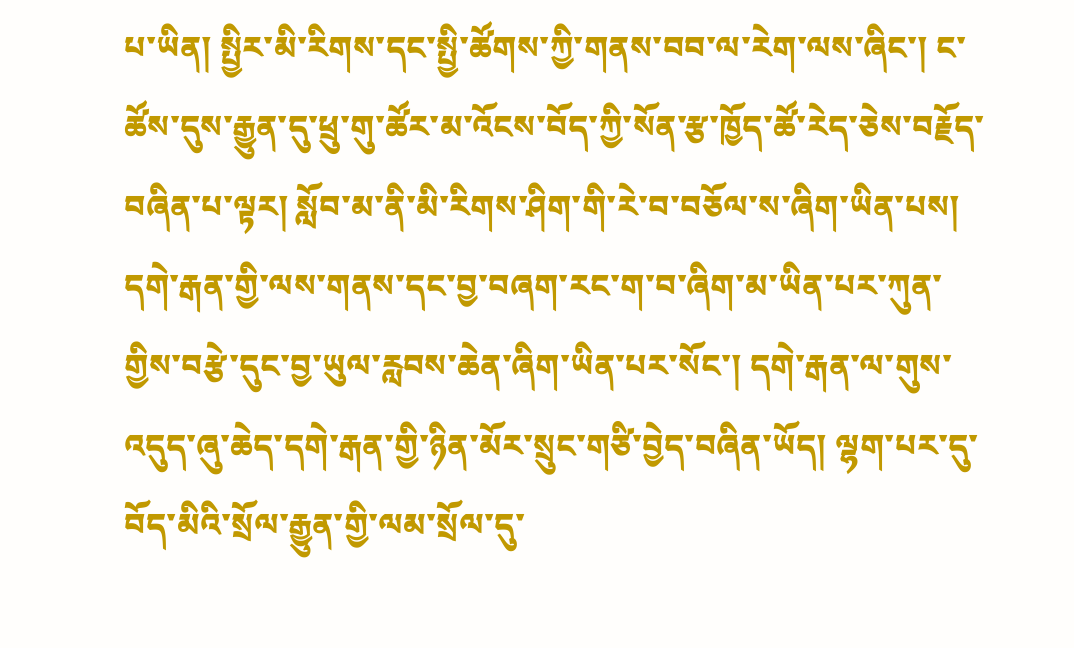པ་ཡིན། སྤྱིར་མི་རིགས་དང་སྤྱི་ཚོགས་ཀྱི་གནས་བབ་ལ་རེག་ལས་ཞིང་། ང་ཚོས་དུས་རྒྱུན་དུ་ཕྲུ་གུ་ཚོར་མ་འོངས་བོད་ཀྱི་སོན་རྩ་ཁྱོད་ཚོ་རེད་ཅེས་བརྗོད་བཞིན་པ་ལྟར། སློབ་མ་ནི་མི་རིགས་ཤིག་གི་རེ་བ་བཅོལ་ས་ཞིག་ཡིན་པས། དགེ་རྒན་གྱི་ལས་གནས་དང་བྱ་བཞག་རང་ག་བ་ཞིག་མ་ཡིན་པར་ཀུན་གྱིས་བརྩེ་དུང་བྱ་ཡུལ་རླབས་ཆེན་ཞིག་ཡིན་པར་སོང་། དགེ་རྒན་ལ་གུས་འདུད་ཞུ་ཆེད་དགེ་རྒན་གྱི་ཉིན་མོར་སྲུང་གཙི་བྱེད་བཞིན་ཡོད། ལྷག་པར་དུ་བོད་མིའི་སྲོལ་རྒྱུན་གྱི་ལམ་སྲོལ་དུ་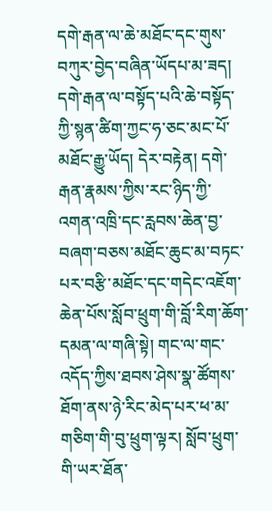དགེ་རྒན་ལ་ཆེ་མཐོང་དང་གུས་བཀུར་བྱེད་བཞིན་ཡོདཔ་མ་ཟད། དགེ་རྒན་ལ་བསྟོད་པའི་ཆེ་བསྟོད་ཀྱི་སྙན་ཚིག་ཀྱང་ཧ་ཅང་མང་པོ་མཐོང་རྒྱུ་ཡོད། དེར་བརྟེན། དགེ་རྒན་རྣམས་ཀྱིས་རང་ཉིད་ཀྱི་འགན་འཁྲི་དང་རླབས་ཆེན་བྱ་བཞག་བཅས་མཐོང་ཆུང་མ་བཏང་པར་བརྩི་མཐོང་དང་གདེང་འཇོག་ཆེན་པོས་སློབ་ཕྲུག་གི་བློ་རིག་ཆོག་དམན་ལ་གཞི་སྟེ། གང་ལ་གང་འདོད་ཀྱིས་ཐབས་ཤེས་སྣ་ཚོགས་ཐོག་ནས་ཉེ་རིང་མེད་པར་ཕ་མ་གཅིག་གི་བུ་ཕྲུག་ལྟར། སློབ་ཕྲུག་གི་ཡར་ཐོན་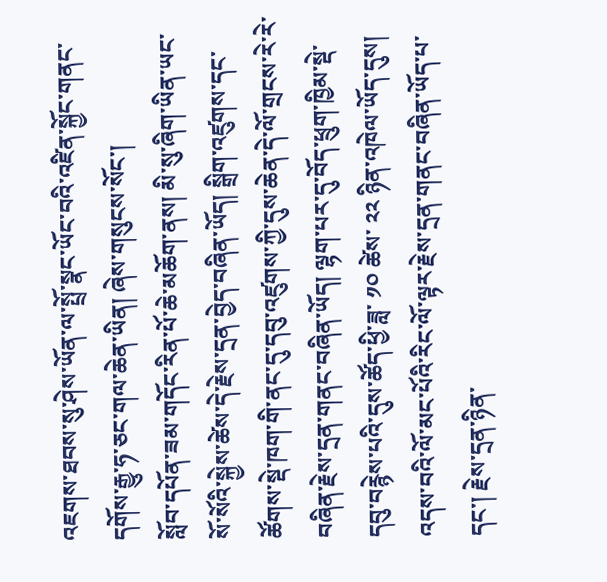འཇགས་ཐབས་སུ་ཤེས་ཡོན་ལ་སྤྲོ་སྣང་ཡོང་བའི་འཛིན་སྐྱོང་གནང་དགོས་རྒྱུ་ཧ་ཅང་གལ་ཆེན་ཡིན། ཞེས་གསུངས་སོང་།
སློབ་དཔོན་ཟམ་གདོང་རིན་པོ་ཆེ་མཆོག་ནས། མི་སུ་ཞིག་ཡིན་ཡང་སོ་སོའི་སྐྱེས་ཚེས་དེ་རྗེས་དྲན་བྱེད་བཞིན་ཡོད། སྒྲིག་འཛུགས་དང་ཚོགས་སྡེ་ཁག་གི་ནང་དུ་དབུ་འཛུགས་ཀྱི་དུས་ཆེན་དེ་ལོ་གྲངས་རེ་རེ་བཞིན་རྗེས་དྲན་གནང་བཞིན་ཡོད། ལྷག་པར་དུ་བོད་ཕྲུག་ཁྱིམ་སྡེ་དབུ་བརྙེས་པའི་དུས་ཚོད་ཕྱི་ཟླ་ ༡༠ ཚེས་ ༢༢ ཉིན་འཁེལ་ཡོད་དུས། འདས་བའི་ལོ་མང་པོའི་རིང་ལོ་ལྟར་རྗེས་དྲན་གནང་བཞིན་ཡོད་པ་དང་། རྗེས་དྲན་ཉིན་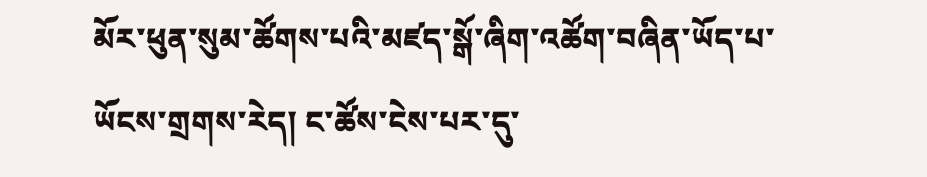མོར་ཕུན་སུམ་ཚོགས་པའི་མཛད་སྒོ་ཞིག་འཚོག་བཞིན་ཡོད་པ་ཡོངས་གྲགས་རེད། ང་ཚོས་ངེས་པར་དུ་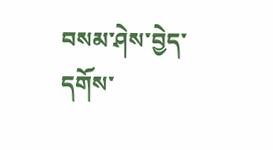བསམ་ཤེས་བྱེད་དགོས་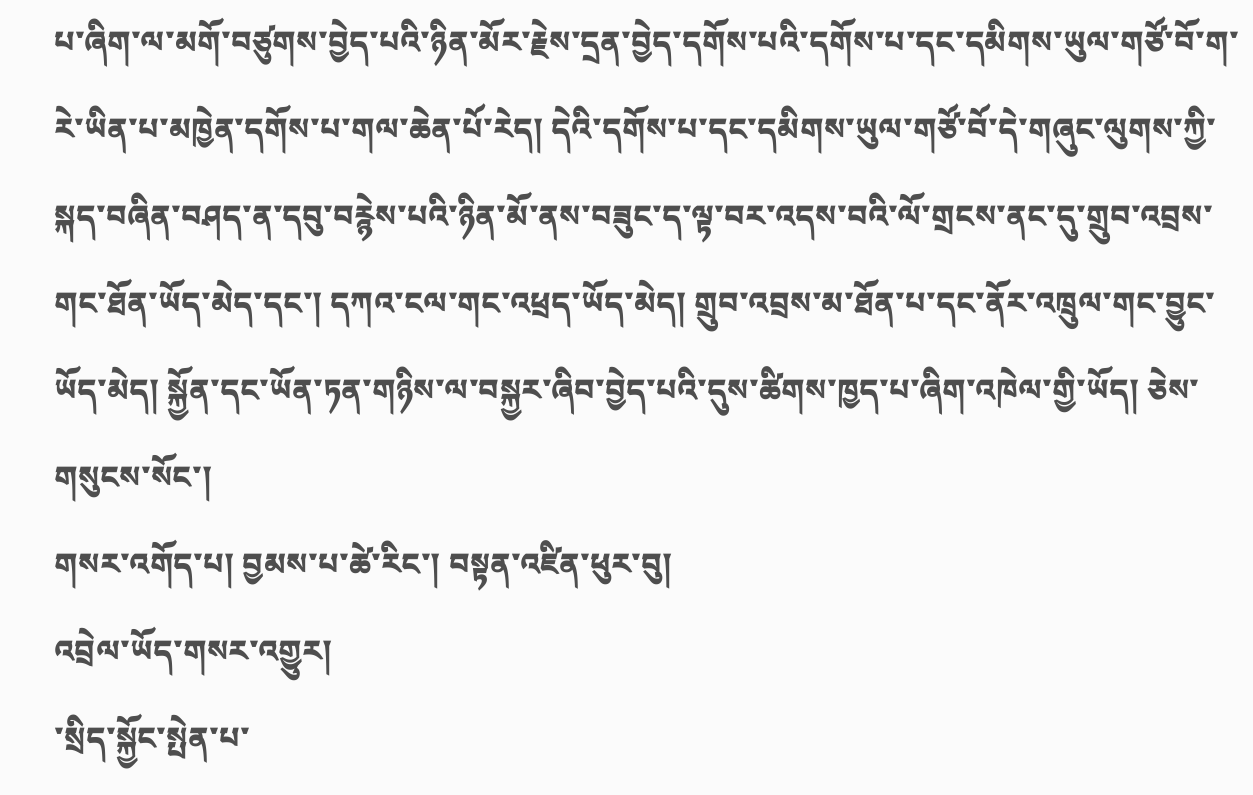པ་ཞིག་ལ་མགོ་བཙུགས་བྱེད་པའི་ཉིན་མོར་རྗེས་དྲན་བྱེད་དགོས་པའི་དགོས་པ་དང་དམིགས་ཡུལ་གཙོ་བོ་ག་རེ་ཡིན་པ་མཁྱེན་དགོས་པ་གལ་ཆེན་པོ་རེད། དེའི་དགོས་པ་དང་དམིགས་ཡུལ་གཙོ་བོ་དེ་གཞུང་ལུགས་ཀྱི་སྐད་བཞིན་བཤད་ན་དབུ་བརྙེས་པའི་ཉིན་མོ་ནས་བཟུང་ད་ལྟ་བར་འདས་བའི་ལོ་གྲངས་ནང་དུ་གྲུབ་འབྲས་གང་ཐོན་ཡོད་མེད་དང་། དཀའ་ངལ་གང་འཕྲད་ཡོད་མེད། གྲུབ་འབྲས་མ་ཐོན་པ་དང་ནོར་འཁྲུལ་གང་བྱུང་ཡོད་མེད། སྐྱོན་དང་ཡོན་ཏན་གཉིས་ལ་བསྐྱར་ཞིབ་བྱེད་པའི་དུས་ཚིགས་ཁྱད་པ་ཞིག་འཁེལ་གྱི་ཡོད། ཅེས་གསུངས་སོང་།
གསར་འགོད་པ། བྱམས་པ་ཚེ་རིང་། བསྟན་འཛིན་ཕུར་བུ།
འབྲེལ་ཡོད་གསར་འགྱུར།
་སྲིད་སྐྱོང་སྤེན་པ་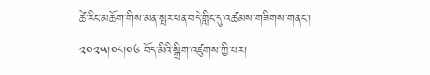ཚེ་རིང་མཆོག་གིས་མན་སྤར་ཕན་བདེ་གླིང་དུ་འཚམས་གཟིགས་གནང་། ༢༠༢༥།༠༨།༠༦ བོད་མིའི་སྒྲིག་འཛུགས་ཀྱི་པར།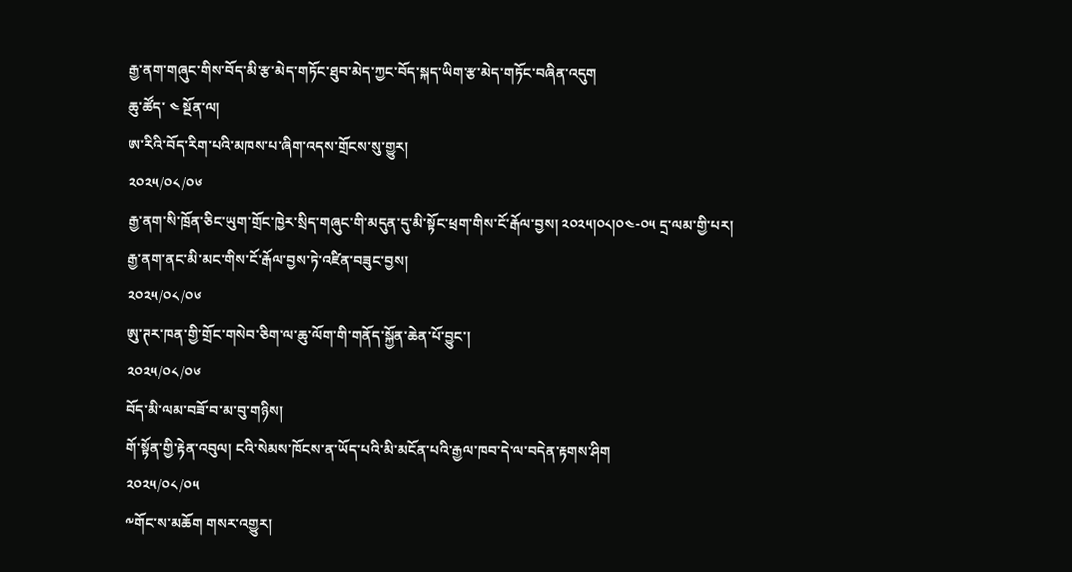རྒྱ་ནག་གཞུང་གིས་བོད་མི་རྩ་མེད་གཏོང་ཐུབ་མེད་ཀྱང་བོད་སྐད་ཡིག་རྩ་མེད་གཏོང་བཞིན་འདུག
ཆུ་ཚོད་ ༤ སྔོན་ལ།
ཨ་རིའི་བོད་རིག་པའི་མཁས་པ་ཞིག་འདས་གྲོངས་སུ་གྱུར།
༢༠༢༥/༠༨/༠༦
རྒྱ་ནག་སི་ཁྲོན་ཅིང་ཡུག་གྲོང་ཁྱེར་སྲིད་གཞུང་གི་མདུན་དུ་མི་སྟོང་ཕྲག་གིས་ངོ་རྒོལ་བྱས། ༢༠༢༥།༠༨།༠༤-༠༥ དྲ་ལམ་གྱི་པར།
རྒྱ་ནག་ནང་མི་མང་གིས་ངོ་རྒོལ་བྱས་ཏེ་འཛིན་བཟུང་བྱས།
༢༠༢༥/༠༨/༠༦
ཨུ་ཊར་ཁན་གྱི་གྲོང་གསེབ་ཅིག་ལ་ཆུ་ལོག་གི་གནོད་སྐྱོན་ཆེན་པོ་བྱུང་།
༢༠༢༥/༠༨/༠༦
བོད་མི་ལམ་བཟོ་བ་མ་བུ་གཉིས།
གོ་སྟོན་གྱི་རྟེན་འབུལ། ངའི་སེམས་ཁོངས་ན་ཡོད་པའི་མི་མངོན་པའི་རྒྱལ་ཁབ་དེ་ལ་བདེན་རྟགས་ཤིག
༢༠༢༥/༠༨/༠༥
༸གོང་ས་མཆོག གསར་འགྱུར།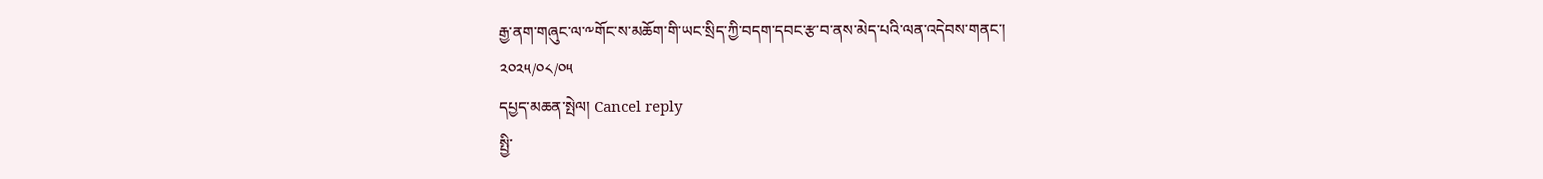རྒྱ་ནག་གཞུང་ལ་༸གོང་ས་མཆོག་གི་ཡང་སྲིད་ཀྱི་བདག་དབང་རྩ་བ་ནས་མེད་པའི་ལན་འདེབས་གནང་།
༢༠༢༥/༠༨/༠༥
དཔྱད་མཆན་སྤེལ། Cancel reply
སྤྱི་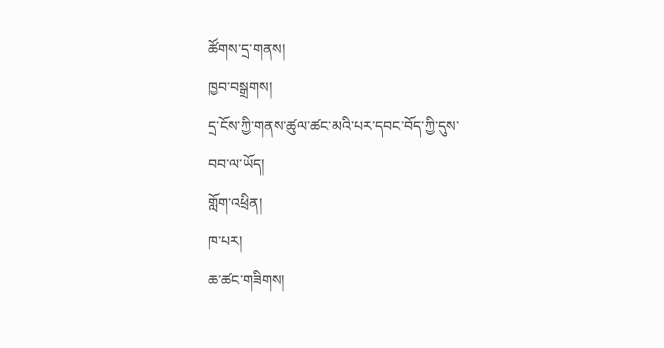ཚོགས་དྲ་གནས།
ཁྱབ་བསྒྲགས།
དྲ་ངོས་ཀྱི་གནས་ཚུལ་ཚང་མའི་པར་དབང་བོད་ཀྱི་དུས་བབ་ལ་ཡོད།
གློག་འཕྲིན།
ཁ་པར།
ཆ་ཚང་གཟིགས།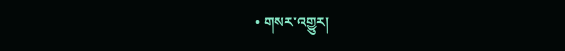• གསར་འགྱུར།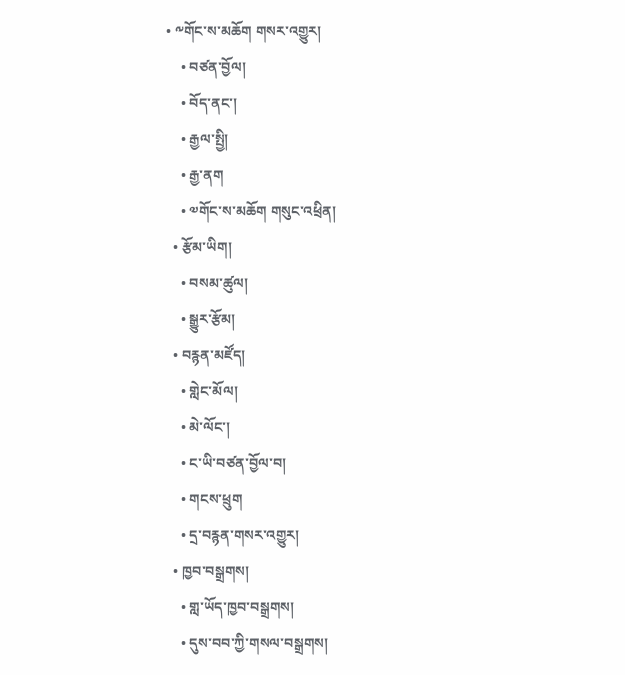• ༸གོང་ས་མཆོག གསར་འགྱུར།
    • བཙན་བྱོལ།
    • བོད་ནང་།
    • རྒྱལ་སྤྱི།
    • རྒྱ་ནག
    • ༧གོང་ས་མཆོག གསུང་འཕྲིན།
  • རྩོམ་ཡིག།
    • བསམ་ཚུལ།
    • སྒྱུར་རྩོམ།
  • བརྙན་མཛོད།
    • གླེང་མོལ།
    • མེ་ལོང་།
    • ང་ཡི་བཙན་བྱོལ་བ།
    • གངས་ཕྲུག
    • དྲ་བརྙན་གསར་འགྱུར།
  • ཁྱབ་བསྒྲགས།
    • གླ་ཡོད་ཁྱབ་བསྒྲགས།
    • དུས་བབ་ཀྱི་གསལ་བསྒྲགས།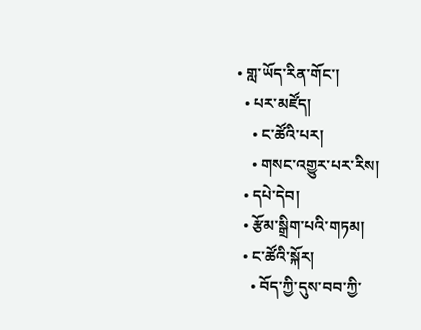• གླ་ཡོད་རིན་གོང་།
  • པར་མཛོད།
    • ང་ཚོའི་པར།
    • གསང་འགྱུར་པར་རིས།
  • དཔེ་དེབ།
  • རྩོམ་སྒྲིག་པའི་གཏམ།
  • ང་ཚོའི་སྐོར།
    • བོད་ཀྱི་དུས་བབ་ཀྱི་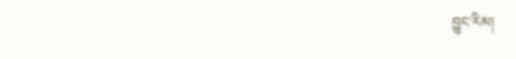བྱུང་རིམ།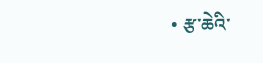• རྩ་ཆེའི་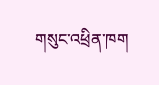གསུང་འཕྲིན་ཁག